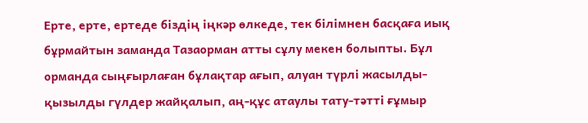Ерте, ерте, ертеде біздің іңкәр өлкеде, тек білімнен басқаға иық бұрмайтын заманда Тазаорман атты сұлу мекен болыпты. Бұл орманда сыңғырлаған бұлақтар ағып, алуан түрлі жасылды-қызылды гүлдер жайқалып, аң-құс атаулы тату-тәтті ғұмыр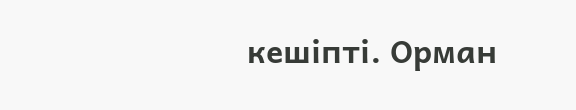кешіпті. Орман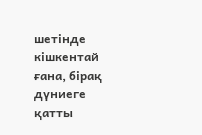шетінде кішкентай ғана, бірақ дүниеге қатты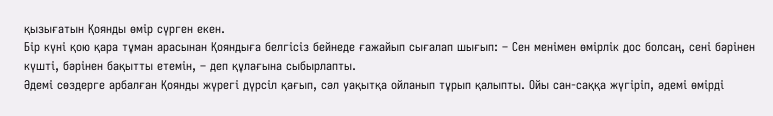қызығатын Қоянды өмір сүрген екен.
Бір күні қою қара тұман арасынан Қояндыға белгісіз бейнеде ғажайып сығалап шығып: – Сен менімен өмірлік дос болсаң, сені бәрінен күшті, бәрінен бақытты етемін, – деп құлағына сыбырлапты.
Әдемі сөздерге арбалған Қоянды жүрегі дүрсіл қағып, сәл уақытқа ойланып тұрып қалыпты. Ойы сан-саққа жүгіріп, әдемі өмірді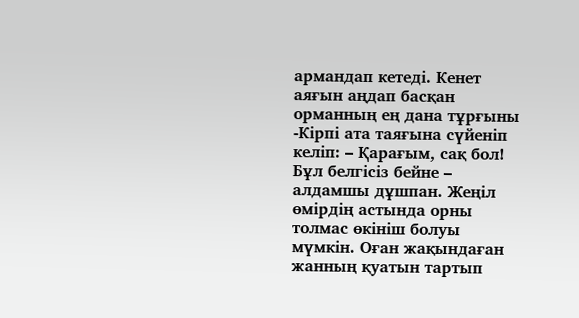армандап кетеді. Кенет аяғын аңдап басқан орманның ең дана тұрғыны -Кірпі ата таяғына сүйеніп келіп: – Қарағым, сақ бол! Бұл белгісіз бейне – алдамшы дұшпан. Жеңіл өмірдің астында орны толмас өкініш болуы мүмкін. Оған жақындаған жанның қуатын тартып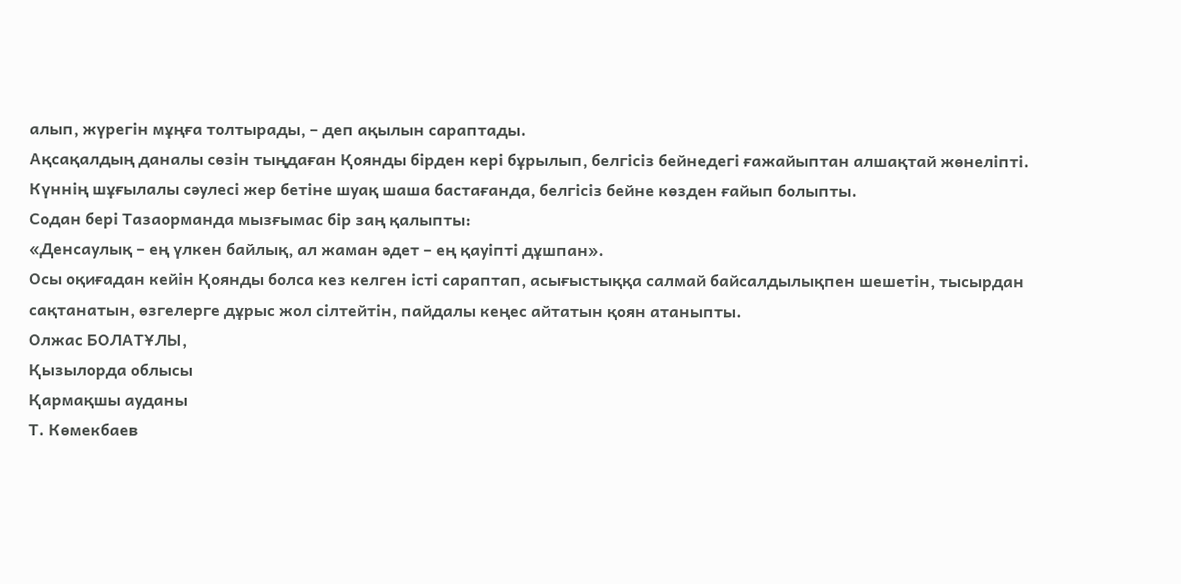алып, жүрегін мұңға толтырады, – деп ақылын сараптады.
Ақсақалдың даналы сөзін тыңдаған Қоянды бірден кері бұрылып, белгісіз бейнедегі ғажайыптан алшақтай жөнеліпті. Күннің шұғылалы сәулесі жер бетіне шуақ шаша бастағанда, белгісіз бейне көзден ғайып болыпты.
Содан бері Тазаорманда мызғымас бір заң қалыпты:
«Денсаулық – ең үлкен байлық, ал жаман әдет – ең қауіпті дұшпан».
Осы оқиғадан кейін Қоянды болса кез келген істі сараптап, асығыстыққа салмай байсалдылықпен шешетін, тысырдан сақтанатын, өзгелерге дұрыс жол сілтейтін, пайдалы кеңес айтатын қоян атаныпты.
Олжас БОЛАТҰЛЫ,
Қызылорда облысы
Қармақшы ауданы
Т. Көмекбаев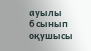ауылы
6 сынып оқушысы